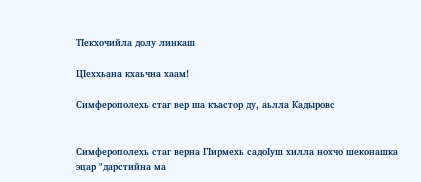ТIекхочийла долу линкаш

ЦIеххьана кхаьчна хаам!

Симферополехь стаг вер ша къастор ду, аьлла Кадыровс


Симферополехь стаг верна ГIирмехь садоIуш хилла нохчо шеконашка эцар "дарстийна ма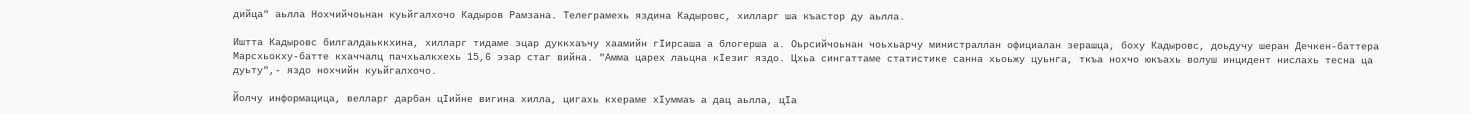дийца" аьлла Нохчийчоьнан куьйгалхочо Кадыров Рамзана. Телеграмехь яздина Кадыровс, хилларг ша къастор ду аьлла.

Иштта Кадыровс билгалдаьккхина, хилларг тидаме эцар дуккхаъчу хаамийн гIирсаша а блогерша а. Оьрсийчоьнан чоьхьарчу министраллан официалан зерашца, боху Кадыровс, доьдучу шеран Дечкен-баттера Марсхьокху-батте кхаччалц пачхьалкхехь 15,6 эзар стаг вийна. "Амма царех лаьцна кIезиг яздо. Цхьа сингаттаме статистике санна хьоьжу цуьнга, ткъа нохчо юкъахь волуш инцидент нислахь тесна ца дуьту",- яздо нохчийн куьйгалхочо.

Йолчу информацица, велларг дарбан цIийне вигина хилла, цигахь кхераме хIуммаъ а дац аьлла, цIа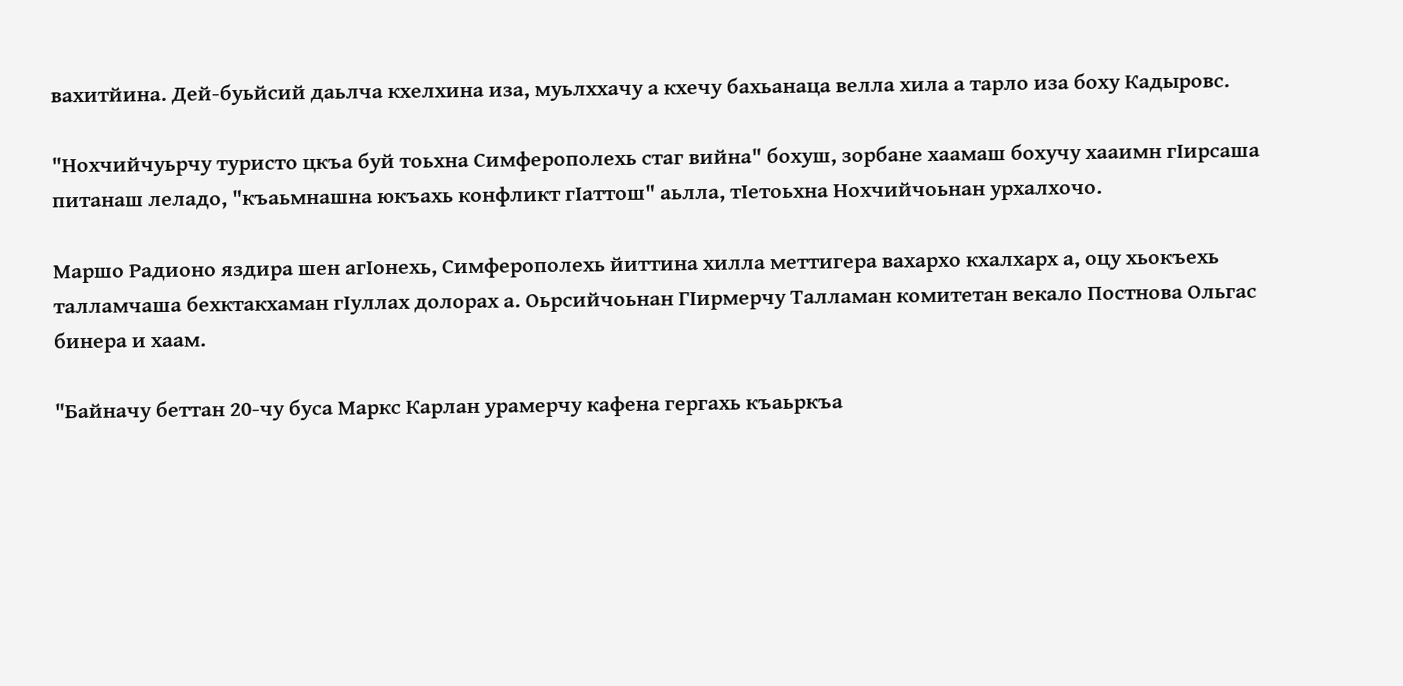вахитйина. Дей-буьйсий даьлча кхелхина иза, муьлххачу а кхечу бахьанаца велла хила а тарло иза боху Кадыровс.

"Нохчийчуьрчу туристо цкъа буй тоьхна Симферополехь стаг вийна" бохуш, зорбане хаамаш бохучу хааимн гIирсаша питанаш леладо, "къаьмнашна юкъахь конфликт гIаттош" аьлла, тIетоьхна Нохчийчоьнан урхалхочо.

Маршо Радионо яздира шен агIонехь, Симферополехь йиттина хилла меттигера вахархо кхалхарх а, оцу хьокъехь талламчаша бехктакхаман гIуллах долорах а. Оьрсийчоьнан ГIирмерчу Талламан комитетан векало Постнова Ольгас бинера и хаам.

"Байначу беттан 20-чу буса Маркс Карлан урамерчу кафена гергахь къаьркъа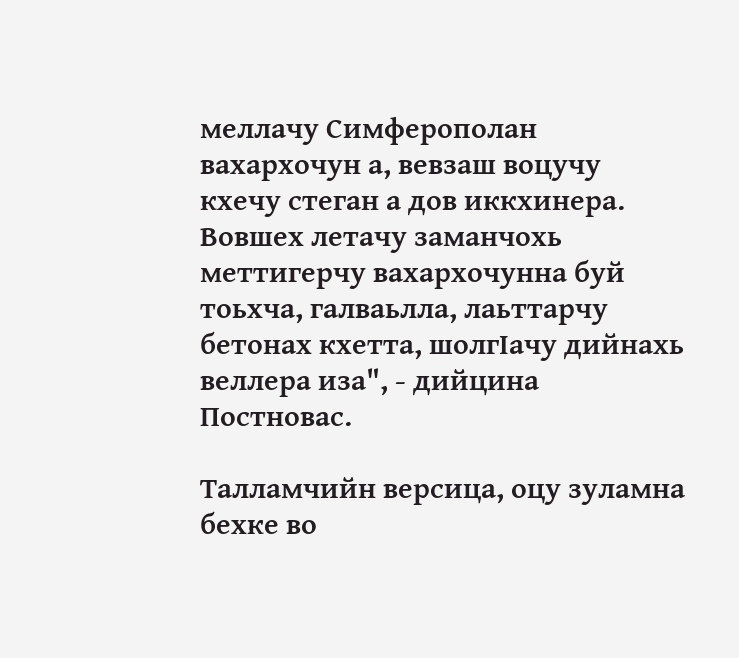меллачу Симферополан вахархочун а, вевзаш воцучу кхечу стеган а дов иккхинера. Вовшех летачу заманчохь меттигерчу вахархочунна буй тоьхча, галваьлла, лаьттарчу бетонах кхетта, шолгIачу дийнахь веллера иза", - дийцина Постновас.

Талламчийн версица, оцу зуламна бехке во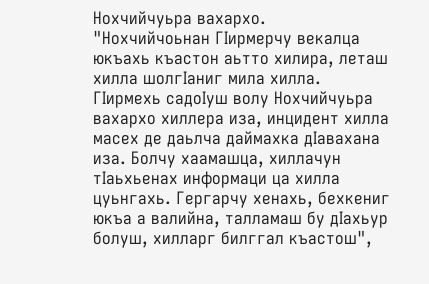Нохчийчуьра вахархо.
"Нохчийчоьнан ГIирмерчу векалца юкъахь къастон аьтто хилира, леташ хилла шолгIаниг мила хилла. ГIирмехь садоIуш волу Нохчийчуьра вахархо хиллера иза, инцидент хилла масех де даьлча даймахка дIавахана иза. Болчу хаамашца, хиллачун тIаьхьенах информаци ца хилла цуьнгахь. Гергарчу хенахь, бехкениг юкъа а валийна, талламаш бу дIахьур болуш, хилларг билггал къастош",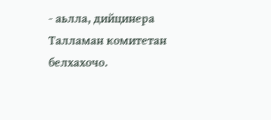- аьлла, дийцинера Талламан комитетан белхахочо.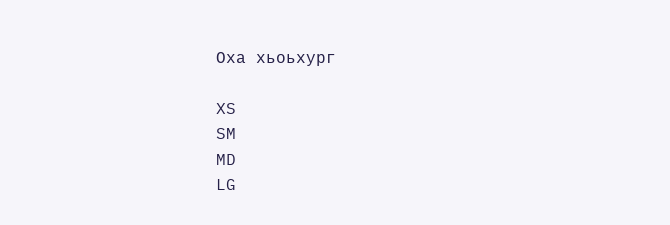Оха хьоьхург

XS
SM
MD
LG